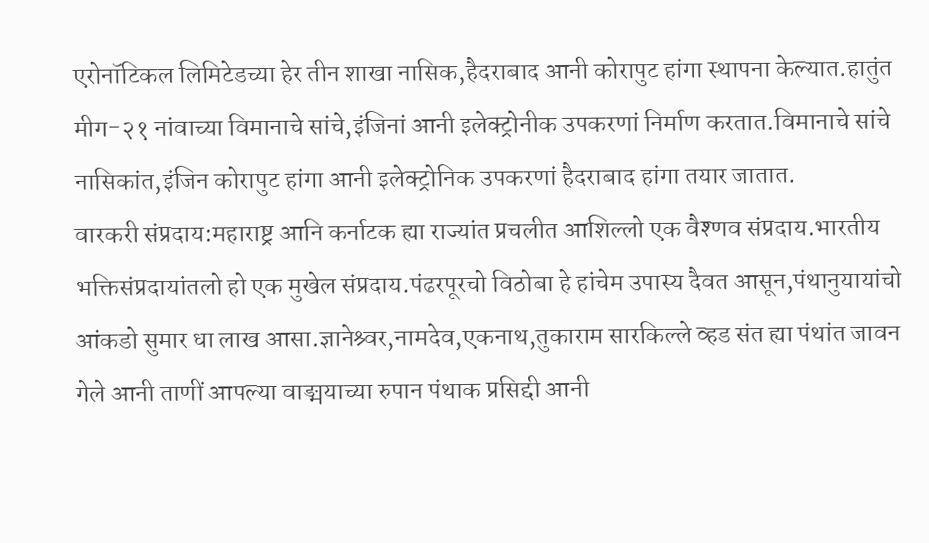एरोनॉटिकल लिमिटेडच्या हेर तीन शाखा नासिक,हैदराबाद आनी कोरापुट हांगा स्थापना केल्यात.हातुंत मीग-२१ नांवाच्या विमानाचे सांचे,इंजिनां आनी इलेक्ट्रोनीक उपकरणां निर्माण करतात.विमानाचे सांचे नासिकांत,इंजिन कोरापुट हांगा आनी इलेक्ट्रोनिक उपकरणां हैदराबाद हांगा तयार जातात.
वारकरी संप्रदाय:महाराष्ट्र आनि कर्नाटक ह्या राज्यांत प्रचलीत आशिल्लो एक वैश्णव संप्रदाय.भारतीय भक्तिसंप्रदायांतलो हो एक मुखेल संप्रदाय.पंढरपूरचो विठोबा हे हांचेम उपास्य दैवत आसून,पंथानुयायांचो आंकडो सुमार धा लाख आसा.ज्ञानेश्र्वर,नामदेव,एकनाथ,तुकाराम सारकिल्ले व्हड संत ह्या पंथांत जावन गेले आनी ताणीं आपल्या वाङ्मयाच्या रुपान पंथाक प्रसिद्दी आनी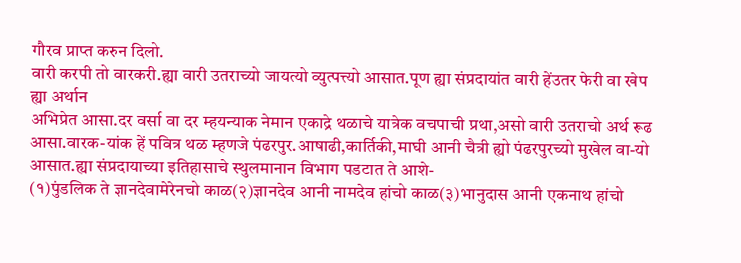गौरव प्राप्त करुन दिलो.
वारी करपी तो वारकरी.ह्या वारी उतराच्यो जायत्यो व्युत्पत्त्यो आसात.पूण ह्या संप्रदायांत वारी हेंउतर फेरी वा खेप ह्या अर्थान
अभिप्रेत आसा.दर वर्सा वा दर म्हयन्याक नेमान एकाद्रे थळाचे यात्रेक वचपाची प्रथा,असो वारी उतराचो अर्थ रूढ आसा.वारक-यांक हें पवित्र थळ म्हणजे पंढरपुर.आषाढी,कार्तिकी,माघी आनी चैत्री ह्यो पंढरपुरच्यो मुखेल वा-यो आसात.ह्या संप्रदायाच्या इतिहासाचे स्थुलमानान विभाग पडटात ते आशे-
(१)पुंडलिक ते ज्ञानदेवामेरेनचो काळ(२)ज्ञानदेव आनी नामदेव हांचो काळ(३)भानुदास आनी एकनाथ हांचो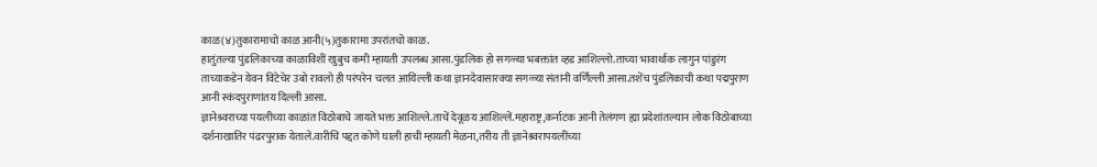काळ(४)तुकारामाचो काळ आनी(५)तुकारामा उपरांतचो काळ.
हातुंतल्या पुंडलिकाच्या काळाविशीं खुबुच कमी म्हायती उपलब्ध आसा.पुंडलिक हो सगळ्या भबक्तांत व्हड आशिल्लो.ताच्या भावार्थाक लागुन पांडुरंग ताच्याकडेन येवन विटेचेर उबो रावलो ही परंपरेन चलत आयिल्ली कथा ज्ञानदेवासारक्या सगळ्या संतांनी वर्णिल्ली आसा.तशेंच पुंडलिकाची कथा पद्मपुराण आनी स्कंदपुराणांतय दिल्ली आसा.
ज्ञानेश्र्वराच्या पयलीच्या काळांत विठोबाचे जायते भक्त आशिल्ले.ताचें देवूळय आशिल्लें.महाराष्ट्र,कर्नाटक आनी तेलंगण ह्या प्रदेशांतल्यान लोक विठोबाच्या दर्शनाखातिर पंढरपुराक येताले.वारीचि पद्दत कोणे घाली हाची म्हायती मेळना,तरीय ती ज्ञानेश्र्वरापयलींच्या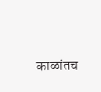काळांतच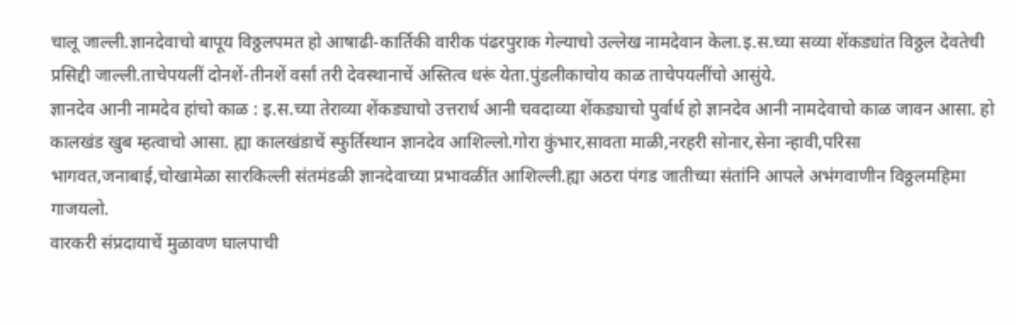चालू जाल्ली.ज्ञानदेवाचो बापूय विठ्ठलपमत हो आषाढी-कार्तिकी वारीक पंढरपुराक गेल्याचो उल्लेख नामदेवान केला.इ.स.च्या सव्या शेंकड्यांत विठ्ठल देवतेची प्रसिद्दी जाल्ली.ताचेपयलीं दोनशें-तीनशें वर्सां तरी देवस्थानाचें अस्तित्व धरूं येता.पुंडलीकाचोय काळ ताचेपयलींचो आसुंये.
ज्ञानदेव आनी नामदेव हांचो काळ : इ.स.च्या तेराव्या शेंकड्याचो उत्तरार्ध आनी चवदाव्या शेंकड्याचो पुर्वार्ध हो ज्ञानदेव आनी नामदेवाचो काळ जावन आसा. हो कालखंड खुब म्हत्वाचो आसा. ह्या कालखंडाचें स्फुर्तिस्थान ज्ञानदेव आशिल्लो.गोरा कुंभार,सावता माळी,नरहरी सोनार,सेना न्हावी,परिसा भागवत,जनाबाई,चोखामेळा सारकिल्ली संतमंडळी ज्ञानदेवाच्या प्रभावळींत आशिल्ली.ह्या अठरा पंगड जातीच्या संतांनि आपले अभंगवाणीन विठ्ठलमहिमा गाजयलो.
वारकरी संप्रदायाचें मुळावण घालपाची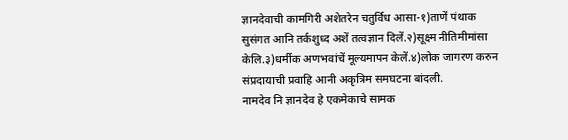ज्ञानदेवाची कामगिरी अशेतरेन चतुर्विध आसा-१)ताणें पंथाक सुसंगत आनि तर्कशुध्द अशें तत्वज्ञान दिलें.२)सूक्ष्म नीतिमीमांसा केलि.३)धर्मीक अणभवांचें मूल्यमापन केलें.४)लोक जागरण करुन संप्रदायाची प्रवाहि आनी अकृत्रिम समघटना बांदली.
नामदेव नि ज्ञानदेव हे एकमेकाचे सामक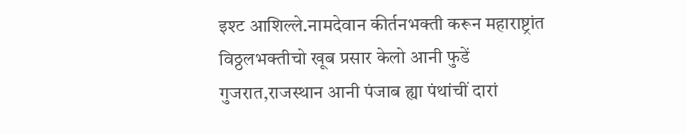इश्ट आशिल्ले.नामदेवान कीर्तनभक्ती करून महाराष्ट्रांत विठ्ठलभक्तीचो खूब प्रसार केलो आनी फुडें गुजरात,राजस्थान आनी पंजाब ह्या पंथांचीं दारां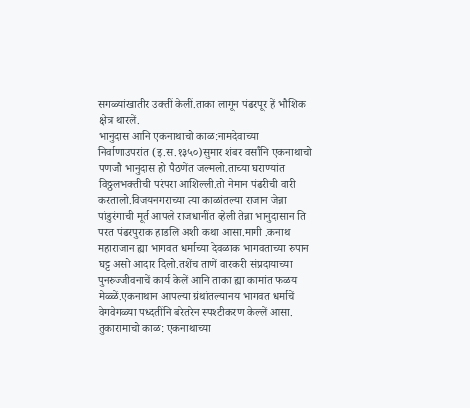सगळ्यांखातीर उक्तीं केलीं.ताका लागून पंढरपूर हें भौशिक क्षेत्र थारलें.
भानुदास आनि एकनाथाचो काळ:नामदेवाच्या निर्वाणाउपरांत (इ.स.१३५०)सुमार शंबर वर्सांनि एकनाथाचो पणजौ भानुदास हो पैठणेंत जल्मलो.ताच्या घराण्यांत विठ्ठलभक्तीची परंपरा आशिल्ली.तो नेमान पंढरीची वारी करतालो.विजयनगराच्या त्या काळांतल्या राजान जेन्ना पांडुरंगाची मूर्त आपले राजधानींत व्हेली तेन्ना भानुदासान ति परत पंढरपुराक हाडलि अशी कथा आसा.मागी .कनाथ महाराजान ह्या भागवत धर्माच्या देवळाक भागवताच्या रुपान घट्ट असो आदार दिलो.तशेंच ताणें वारकरी संप्रदायाच्या पुनरुज्जीवनाचें कार्य केलें आनि ताका ह्या कामांत फळय मेळ्ळें.एकनाथान आपल्या ग्रंथांतल्यानय भागवत धर्माचें वेगवेगळ्या पध्दतींनि बरेतरेन स्पश्टीकरण केल्लें आसा.
तुकारामाचो काळ: एकनाथाच्या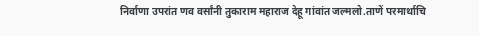निर्वाणा उपरांत णव वर्सांनी तुकाराम महाराज देहू गांवांत जल्मलो.ताणें परमार्थाचि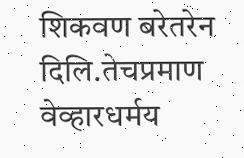शिकवण बरेतरेन दिलि.तेचप्रमाण वेव्हारधर्मय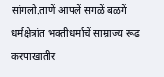सांगलो.ताणें आपलें सगळें बळगें धर्मक्षेत्रांत भक्तीधर्माचें साम्राज्य रूढ करपाखातीर